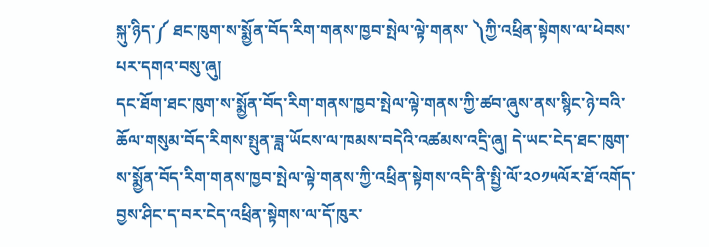སྐུ་ཉིད་༼ ཐང་ཁུག་ས་སྨྱོན་བོད་རིག་གནས་ཁྱབ་སྤེལ་ལྟེ་གནས་ ༽ཀྱི་འཕྲིན་སྟེགས་ལ་ཕེབས་པར་དགའ་བསུ་ཞུ།
དང་ཐོག་ཐང་ཁུག་ས་སྨྱོན་བོད་རིག་གནས་ཁྱབ་སྤེལ་ལྟེ་གནས་ཀྱི་ཚབ་ཞུས་ནས་སྙིང་ཉེ་བའི་ཆོལ་གསུམ་བོད་རིགས་སྤུན་ཟླ་ཡོངས་ལ་ཁམས་བདེའི་འཚམས་འདྲི་ཞུ། དེ་ཡང་ངེད་ཐང་ཁུག་ས་སྨྱོན་བོད་རིག་གནས་ཁྱབ་སྤེལ་ལྟེ་གནས་ཀྱི་འཕྲིན་སྟེགས་འདི་ནི་སྤྱི་ལོ་༢༠༡༥ལོར་ཐོ་འགོད་བྱས་ཤིང་ད་བར་ངེད་འཕྲིན་སྟེགས་ལ་དོ་ཁུར་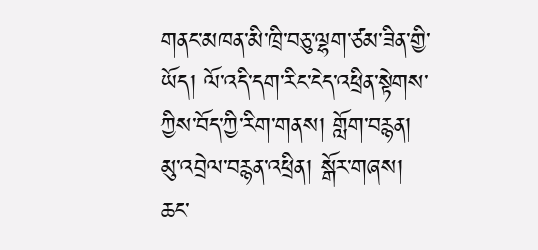གནང་མཁན་མི་ཁྲི་བཅུ་ལྷག་ཙམ་ཟིན་གྱི་ཡོད། ལོ་འདི་དག་རིང་ངེད་འཕྲིན་སྟེགས་ཀྱིས་བོད་ཀྱི་རིག་གནས། གློག་བརྙན། མུ་འབྲེལ་བརྙན་འཕྲིན། སྒོར་གཞས། ཆང་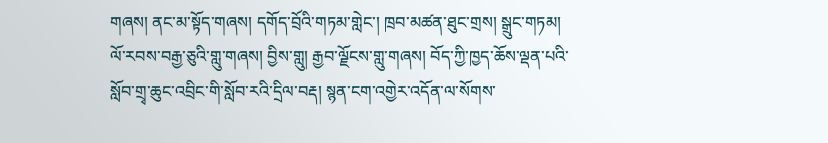གཞས། ནང་མ་སྟོད་གཞས། དགོད་བྲོའི་གཏམ་གླེང་། ཁྲབ་མཚན་ཐུང་གྲས། སྒྲུང་གཏམ། ལོ་རབས་བརྒྱ་ཅུའི་གླུ་གཞས། བྱིས་གླུ། རྒྱབ་ལྗོངས་གླུ་གཞས། བོད་ཀྱི་ཁྱད་ཆོས་ལྡན་པའི་སློབ་གྲྭ་ཆུང་འབྲིང་གི་སློབ་རའི་དྲིལ་བརྡ། སྙན་ངག་འགྱེར་འདོན་ལ་སོགས་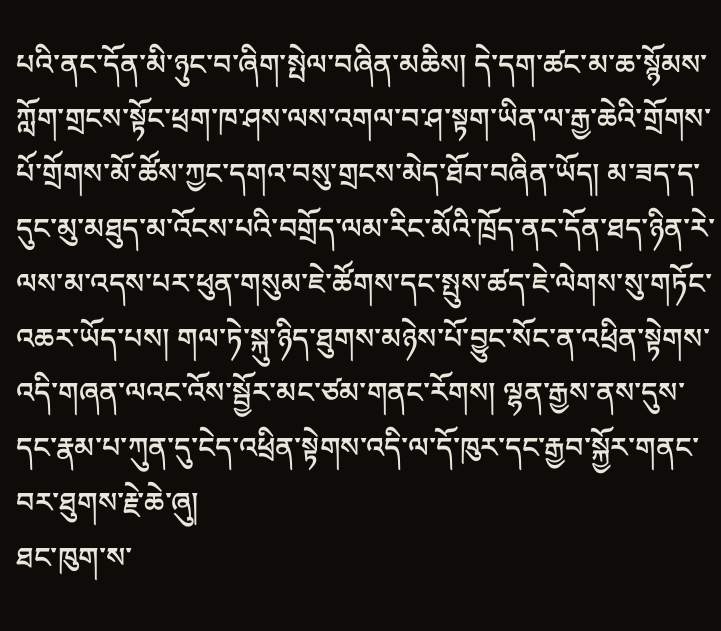པའི་ནང་དོན་མི་ཉུང་བ་ཞིག་སྤེལ་བཞིན་མཆིས། དེ་དག་ཚང་མ་ཆ་སྙོམས་ཀློག་གྲངས་སྟོང་ཕྲག་ཁ་ཤས་ལས་འགལ་བ་ཤ་སྟག་ཡིན་ལ་རྒྱ་ཆེའི་གྲོགས་པོ་གྲོགས་མོ་ཚོས་ཀྱང་དགའ་བསུ་གྲངས་མེད་ཐོབ་བཞིན་ཡོད། མ་ཟད་ད་དུང་མུ་མཐུད་མ་འོངས་པའི་བགྲོད་ལམ་རིང་མོའི་ཁྲོད་ནང་དོན་ཐད་ཉིན་རེ་ལས་མ་འདས་པར་ཕུན་གསུམ་ཇེ་ཚོགས་དང་སྤུས་ཚད་ཇེ་ལེགས་སུ་གཏོང་འཆར་ཡོད་པས། གལ་ཏེ་སྐུ་ཉིད་ཐུགས་མཉེས་པོ་བྱུང་སོང་ན་འཕྲིན་སྟེགས་འདི་གཞན་ལའང་འོས་སྦྱོར་མང་ཙམ་གནང་རོགས། ལྷན་རྒྱས་ནས་དུས་དང་རྣམ་པ་ཀུན་དུ་ངེད་འཕྲིན་སྟེགས་འདི་ལ་དོ་ཁུར་དང་རྒྱབ་སྐྱོར་གནང་བར་ཐུགས་རྗེ་ཆེ་ཞུ།
ཐང་ཁུག་ས་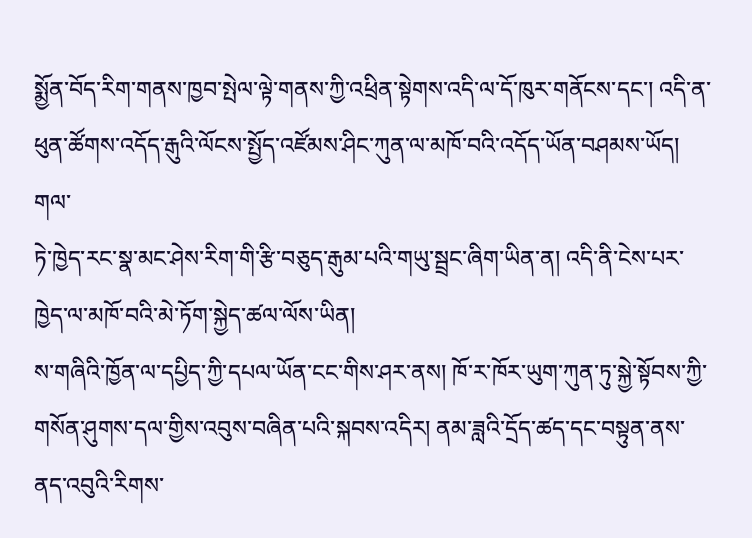སྨྱོན་བོད་རིག་གནས་ཁྱབ་སྤེལ་ལྟེ་གནས་ཀྱི་འཕྲིན་སྟེགས་འདི་ལ་དོ་ཁུར་གནོངས་དང་། འདི་ན་ཕུན་ཚོགས་འདོད་རྒུའི་ལོངས་སྤྱོད་འཛོམས་ཤིང་ཀུན་ལ་མཁོ་བའི་འདོད་ཡོན་བཤམས་ཡོད། གལ་
ཏེ་ཁྱེད་རང་སྣ་མང་ཤེས་རིག་གི་རྩི་བཅུད་རྒུམ་པའི་གཡུ་སྦྲང་ཞིག་ཡིན་ན། འདི་ནི་ངེས་པར་ཁྱེད་ལ་མཁོ་བའི་མེ་ཏོག་སྐྱེད་ཚལ་ལོས་ཡིན།
ས་གཞིའི་ཁྱོན་ལ་དཔྱིད་ཀྱི་དཔལ་ཡོན་ངང་གིས་ཤར་ནས། ཁོ་ར་ཁོར་ཡུག་ཀུན་ཏུ་སྐྱེ་སྟོབས་ཀྱི་གསོན་ཤུགས་དལ་གྱིས་འབུས་བཞིན་པའི་སྐབས་འདིར། ནམ་ཟླའི་དྲོད་ཚད་དང་བསྟུན་ནས་ནད་འབུའི་རིགས་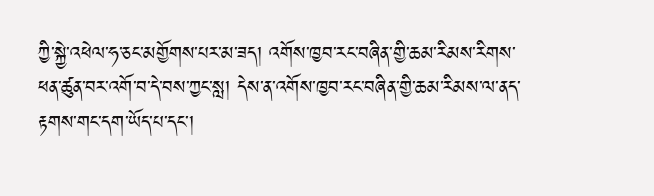ཀྱི་སྐྱེ་འཕེལ་ཧ་ཅང་མགྱོགས་པར་མ་ཟད། འགོས་ཁྱབ་རང་བཞིན་གྱི་ཆམ་རིམས་རིགས་ཕན་ཚུན་བར་འགོ་བ་དེ་བས་ཀྱང་སླ། དེས་ན་འགོས་ཁྱབ་རང་བཞིན་གྱི་ཆམ་རིམས་ལ་ནད་རྟགས་གང་དག་ཡོད་པ་དང་།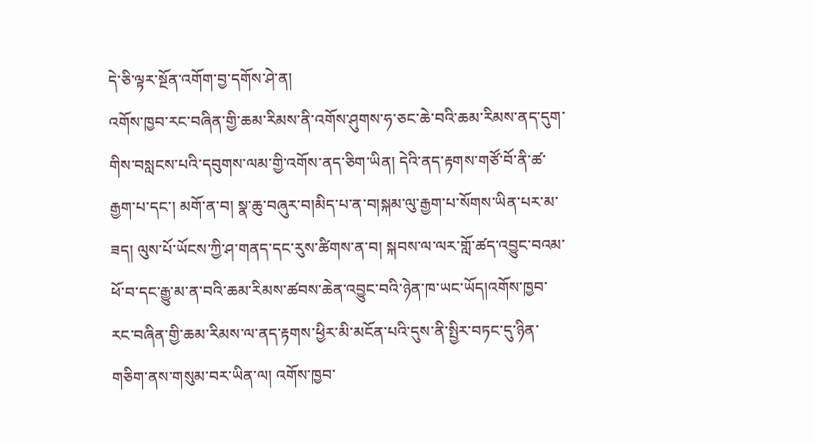དེ་ཅི་ལྟར་སྔོན་འགོག་བྱ་དགོས་ཤེ་ན།
འགོས་ཁྱབ་རང་བཞིན་གྱི་ཆམ་རིམས་ནི་འགོས་ཤུགས་ཧ་ཅང་ཆེ་བའི་ཆམ་རིམས་ནད་དུག་གིས་བསླངས་པའི་དབུགས་ལམ་གྱི་འགོས་ནད་ཅིག་ཡིན། དེའི་ནད་རྟགས་གཙོ་བོ་ནི་ཚ་རྒྱག་པ་དང་། མགོ་ན་བ། སྣ་ཆུ་བཞུར་བ།མིད་པ་ན་བ།སྐམ་ལུ་རྒྱག་པ་སོགས་ཡིན་པར་མ་ཟད། ལུས་པོ་ཡོངས་ཀྱི་ཤ་གནད་དང་རུས་ཚིགས་ན་བ། སྐབས་ལ་ལར་གློ་ཚད་འབྱུང་བའམ་ཕོ་བ་དང་རྒྱུ་མ་ན་བའི་ཆམ་རིམས་ཚབས་ཆེན་འབྱུང་བའི་ཉེན་ཁ་ཡང་ཡོད།འགོས་ཁྱབ་རང་བཞིན་གྱི་ཆམ་རིམས་ལ་ནད་རྟགས་ཕྱིར་མི་མངོན་པའི་དུས་ནི་སྤྱིར་བཏང་དུ་ཉིན་གཅིག་ནས་གསུམ་བར་ཡིན་ལ། འགོས་ཁྱབ་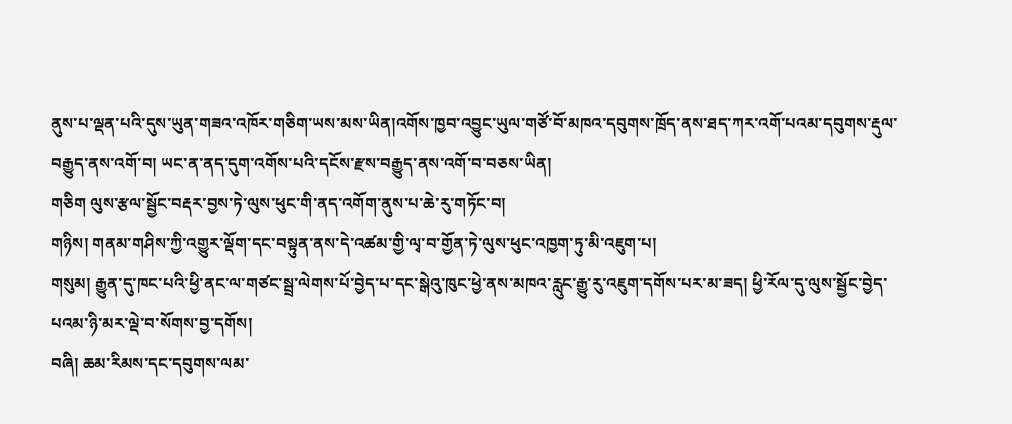ནུས་པ་ལྡན་པའི་དུས་ཡུན་གཟའ་འཁོར་གཅིག་ཡས་མས་ཡིན།འགོས་ཁྱབ་འབྱུང་ཡུལ་གཙོ་བོ་མཁའ་དབུགས་ཁྲོད་ནས་ཐད་ཀར་འགོ་པའམ་དབུགས་རྡུལ་བརྒྱུད་ནས་འགོ་བ། ཡང་ན་ནད་དུག་འགོས་པའི་དངོས་རྫས་བརྒྱུད་ནས་འགོ་བ་བཅས་ཡིན།
གཅིག ལུས་རྩལ་སྦྱོང་བརྡར་བྱས་ཏེ་ལུས་ཕུང་གི་ནད་འགོག་ནུས་པ་ཆེ་རུ་གཏོང་བ།
གཉིས། གནམ་གཤིས་ཀྱི་འགྱུར་ལྡོག་དང་བསྟུན་ནས་དེ་འཚམ་གྱི་ལྭ་བ་གྱོན་ཏེ་ལུས་ཕུང་འཁྱག་ཏུ་མི་འཇུག་པ།
གསུམ། རྒྱུན་དུ་ཁང་པའི་ཕྱི་ནང་ལ་གཙང་སྦྲ་ལེགས་པོ་བྱེད་པ་དང་སྒེའུ་ཁུང་ཕྱེ་ནས་མཁའ་རླུང་རྒྱུ་རུ་འཇུག་དགོས་པར་མ་ཟད། ཕྱི་རོལ་དུ་ལུས་སྦྱོང་བྱེད་པའམ་ཉི་མར་ལྡེ་བ་སོགས་བྱ་དགོས།
བཞི། ཆམ་རིམས་དང་དབུགས་ལམ་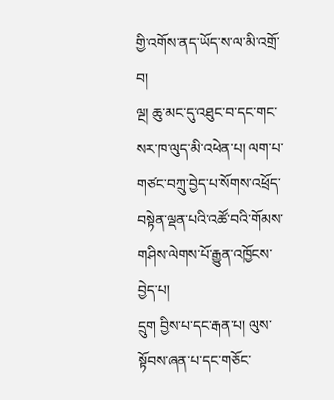གྱི་འགོས་ནད་ཡོད་ས་ལ་མི་འགྲོ་བ།
ལྔ། ཆུ་མང་དུ་འཐུང་བ་དང་གང་སར་ཁ་ལུད་མི་འཕེན་པ། ལག་པ་གཙང་བཀྲུ་བྱེད་པ་སོགས་འཕྲོད་བསྟེན་ལྡན་པའི་འཚོ་བའི་གོམས་གཤིས་ལེགས་པོ་རྒྱུན་འཁྱོངས་བྱེད་པ།
དྲུག བྱིས་པ་དང་རྒན་པ། ལུས་སྟོབས་ཞན་པ་དང་གཅོང་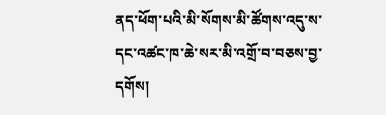ནད་ཕོག་པའི་མི་སོགས་མི་ཚོགས་འདུ་ས་དང་འཚང་ཁ་ཆེ་སར་མི་འགྲོ་བ་བཅས་བྱ་དགོས།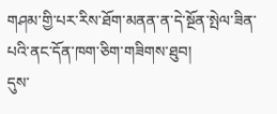གཤམ་གྱི་པར་རིས་ཐོག་མནན་ན་དེ་སྔོན་སྤེལ་ཟིན་པའི་ནང་དོན་ཁག་ཅིག་གཟིགས་ཐུབ།
དུས་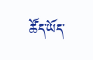ཚོད་ཡོད་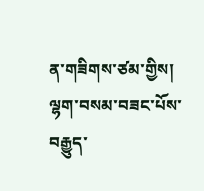ན་གཟིགས་ཙམ་གྱིས།
ལྷག་བསམ་བཟང་པོས་བརྒྱུད་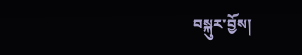བསྐུར་བྱོས།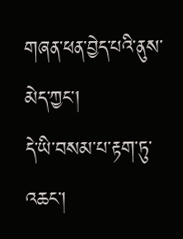གཞན་ཕན་བྱེད་པའི་ནུས་མེད་ཀྱང་།
དེ་ཡི་བསམ་པ་རྟག་ཏུ་འཆང་།